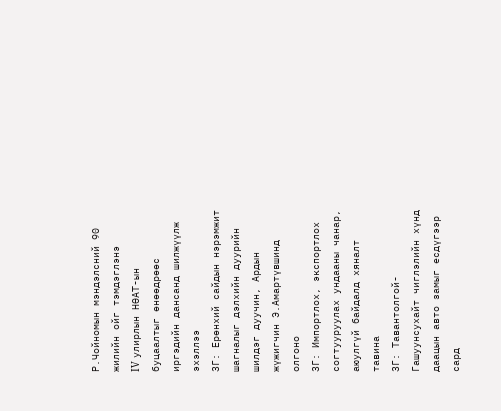Р.Чойномын мэндэлсний 90 жилийн ойг тэмдэглэнэ
IV улирлын НӨАТ-ын буцаалтыг өнөөдрөөс иргэдийн дансанд шилжүүлж эхэллээ
ЗГ: Ерөнхий сайдын нэрэмжит шагналыг дэлхийн дуурийн шилдэг дуучин, Ардын жүжигчин Э.Амартүвшинд олгоно
ЗГ: Импортлох, экспортлох согтууруулах ундааны чанар, аюулгүй байдалд хяналт тавина
ЗГ: Тавантолгой-Гашуунсухайт чиглэлийн хүнд даацын авто замыг есдүгээр сард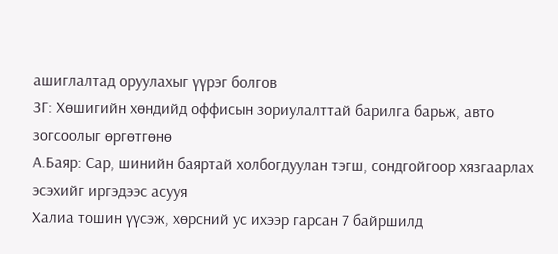ашиглалтад оруулахыг үүрэг болгов
ЗГ: Хөшигийн хөндийд оффисын зориулалттай барилга барьж, авто зогсоолыг өргөтгөнө
А.Баяр: Сар, шинийн баяртай холбогдуулан тэгш, сондгойгоор хязгаарлах эсэхийг иргэдээс асууя
Халиа тошин үүсэж, хөрсний ус ихээр гарсан 7 байршилд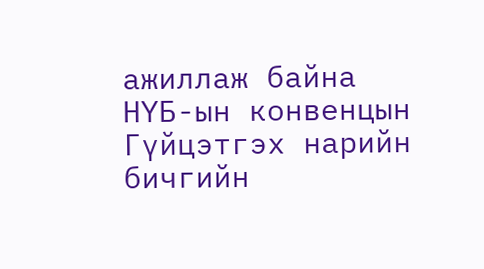ажиллаж байна
НҮБ-ын конвенцын Гүйцэтгэх нарийн бичгийн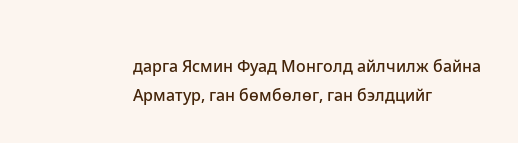дарга Ясмин Фуад Монголд айлчилж байна
Арматур, ган бөмбөлөг, ган бэлдцийг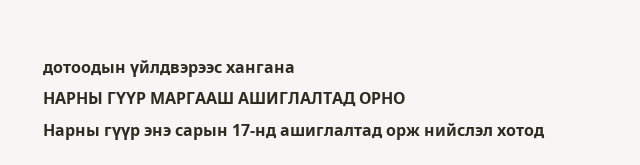дотоодын үйлдвэрээс хангана
НАРНЫ ГҮҮР МАРГААШ АШИГЛАЛТАД ОРНО
Нарны гүүр энэ сарын 17-нд ашиглалтад орж нийслэл хотод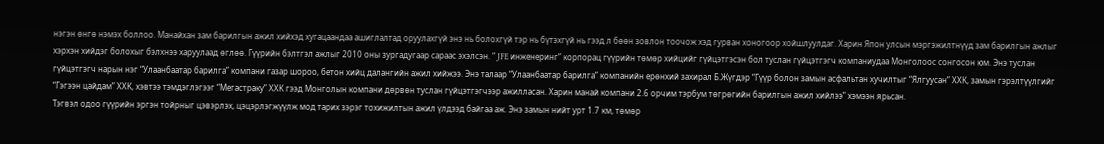нэгэн өнгө нэмэх боллоо. Манайхан зам барилгын ажил хийхэд хугацаандаа ашиглалтад оруулахгүй энэ нь болохгүй тэр нь бүтэхгүй нь гээд л бөөн зовлон тоочож хэд гурван хоногоор хойшлуулдаг. Харин Япон улсын мэргэжилтнүүд зам барилгын ажлыг хэрхэн хийдэг болохыг бэлхнээ харуулаад өглөө. Гүүрийн бэлтгэл ажлыг 2010 оны зургадугаар сараас эхэлсэн. “ JFE инженеринг” корпорац гүүрийн төмөр хийцийг гүйцэтгэсэн бол туслан гүйцэтгэгч компаниудаа Монголоос сонгосон юм. Энэ туслан гүйцэтгэгч нарын нэг “Улаанбаатар барилга” компани газар шороо, бетон хийц далангийн ажил хийжээ. Энэ талаар “Улаанбаатар барилга” компанийн ерөнхий захирал Б.Жүгдэр “Гүүр болон замын асфальтан хучилтыг “Ялгуусан” ХХК, замын гэрэлтүүлгийг “Гэгээн цайдам” ХХК, хэвтээ тэмдэглэгээг “Мегастраку” ХХК гээд Монголын компани дөрвөн туслан гүйцэтгэгчээр ажилласан. Харин манай компани 2.6 орчим тэрбум төгрөгийн барилгын ажил хийлээ” хэмээн ярьсан.
Тэгвэл одоо гүүрийн эргэн тойрныг цэвэрлэх, цэцэрлэгжүүлж мод тарих зэрэг тохижилтын ажил үлдээд байгаа аж. Энэ замын нийт урт 1.7 км, төмөр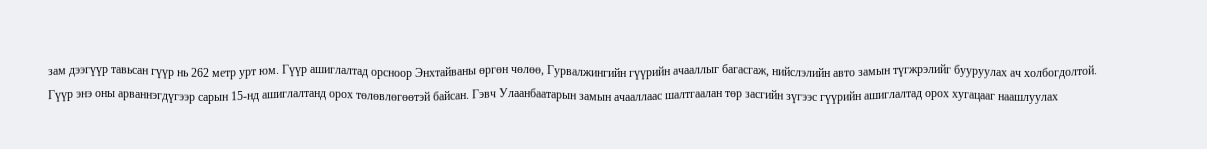зам дээгүүр тавьсан гүүр нь 262 метр урт юм. Гүүр ашиглалтад орсноор Энхтайваны өргөн чөлөө, Гурвалжингийн гүүрийн ачааллыг багасгаж, нийслэлийн авто замын түгжрэлийг бууруулах ач холбогдолтой.
Гүүр энэ оны арваннэгдүгээр сарын 15-нд ашиглалтанд орох төлөвлөгөөтэй байсан. Гэвч Улаанбаатарын замын ачааллаас шалтгаалан төр засгийн зүгээс гүүрийн ашиглалтад орох хугацааг наашлуулах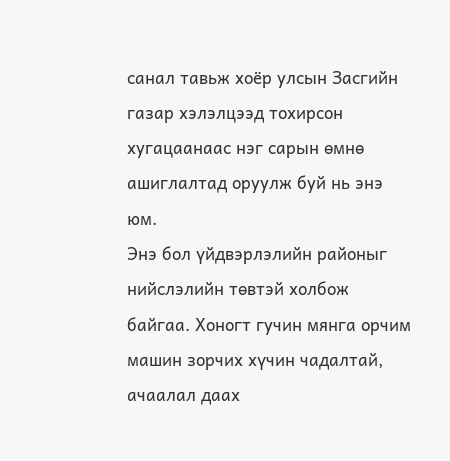санал тавьж хоёр улсын Засгийн газар хэлэлцээд тохирсон хугацаанаас нэг сарын өмнө ашиглалтад оруулж буй нь энэ юм.
Энэ бол үйдвэрлэлийн районыг нийслэлийн төвтэй холбож байгаа. Хоногт гучин мянга орчим машин зорчих хүчин чадалтай, ачаалал даах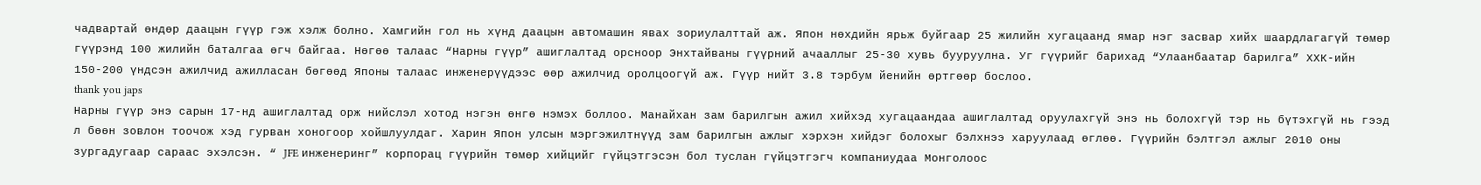чадвартай өндөр даацын гүүр гэж хэлж болно. Хамгийн гол нь хүнд даацын автомашин явах зориулалттай аж. Япон нөхдийн ярьж буйгаар 25 жилийн хугацаанд ямар нэг засвар хийх шаардлагагүй төмөр гүүрэнд 100 жилийн баталгаа өгч байгаа. Нөгөө талаас “Нарны гүүр” ашиглалтад орсноор Энхтайваны гүүрний ачааллыг 25-30 хувь бууруулна. Уг гүүрийг барихад “Улаанбаатар барилга” ХХК-ийн 150-200 үндсэн ажилчид ажилласан бөгөөд Японы талаас инженерүүдээс өөр ажилчид оролцоогүй аж. Гүүр нийт 3.8 тэрбум йенийн өртгөөр бослоо.
thank you japs
Нарны гүүр энэ сарын 17-нд ашиглалтад орж нийслэл хотод нэгэн өнгө нэмэх боллоо. Манайхан зам барилгын ажил хийхэд хугацаандаа ашиглалтад оруулахгүй энэ нь болохгүй тэр нь бүтэхгүй нь гээд л бөөн зовлон тоочож хэд гурван хоногоор хойшлуулдаг. Харин Япон улсын мэргэжилтнүүд зам барилгын ажлыг хэрхэн хийдэг болохыг бэлхнээ харуулаад өглөө. Гүүрийн бэлтгэл ажлыг 2010 оны зургадугаар сараас эхэлсэн. “ JFE инженеринг” корпорац гүүрийн төмөр хийцийг гүйцэтгэсэн бол туслан гүйцэтгэгч компаниудаа Монголоос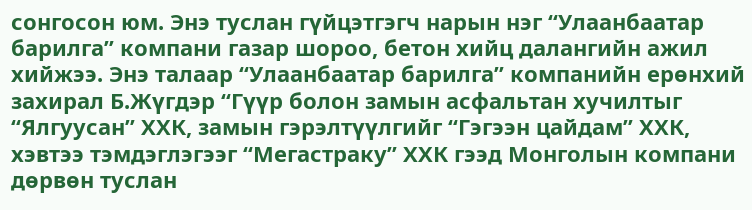сонгосон юм. Энэ туслан гүйцэтгэгч нарын нэг “Улаанбаатар барилга” компани газар шороо, бетон хийц далангийн ажил хийжээ. Энэ талаар “Улаанбаатар барилга” компанийн ерөнхий захирал Б.Жүгдэр “Гүүр болон замын асфальтан хучилтыг “Ялгуусан” ХХК, замын гэрэлтүүлгийг “Гэгээн цайдам” ХХК, хэвтээ тэмдэглэгээг “Мегастраку” ХХК гээд Монголын компани дөрвөн туслан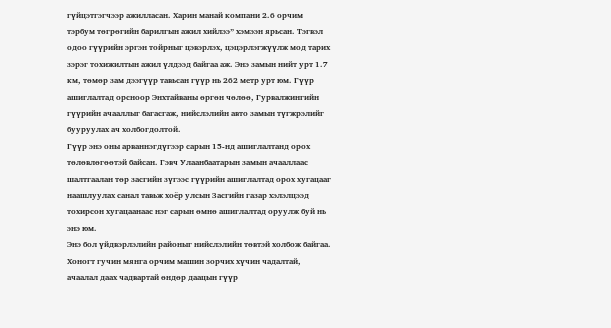гүйцэтгэгчээр ажилласан. Харин манай компани 2.6 орчим тэрбум төгрөгийн барилгын ажил хийлээ” хэмээн ярьсан. Тэгвэл одоо гүүрийн эргэн тойрныг цэвэрлэх, цэцэрлэгжүүлж мод тарих зэрэг тохижилтын ажил үлдээд байгаа аж. Энэ замын нийт урт 1.7 км, төмөр зам дээгүүр тавьсан гүүр нь 262 метр урт юм. Гүүр ашиглалтад орсноор Энхтайваны өргөн чөлөө, Гурвалжингийн гүүрийн ачааллыг багасгаж, нийслэлийн авто замын түгжрэлийг бууруулах ач холбогдолтой.
Гүүр энэ оны арваннэгдүгээр сарын 15-нд ашиглалтанд орох төлөвлөгөөтэй байсан. Гэвч Улаанбаатарын замын ачааллаас шалтгаалан төр засгийн зүгээс гүүрийн ашиглалтад орох хугацааг наашлуулах санал тавьж хоёр улсын Засгийн газар хэлэлцээд тохирсон хугацаанаас нэг сарын өмнө ашиглалтад оруулж буй нь энэ юм.
Энэ бол үйдвэрлэлийн районыг нийслэлийн төвтэй холбож байгаа. Хоногт гучин мянга орчим машин зорчих хүчин чадалтай, ачаалал даах чадвартай өндөр даацын гүүр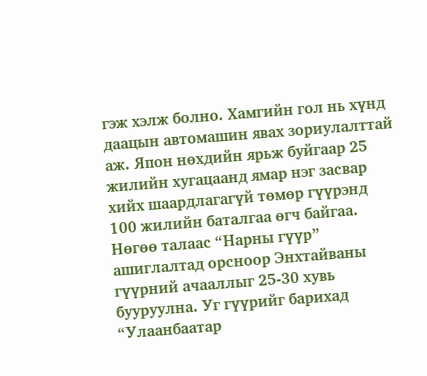гэж хэлж болно. Хамгийн гол нь хүнд даацын автомашин явах зориулалттай аж. Япон нөхдийн ярьж буйгаар 25 жилийн хугацаанд ямар нэг засвар хийх шаардлагагүй төмөр гүүрэнд 100 жилийн баталгаа өгч байгаа. Нөгөө талаас “Нарны гүүр” ашиглалтад орсноор Энхтайваны гүүрний ачааллыг 25-30 хувь бууруулна. Уг гүүрийг барихад “Улаанбаатар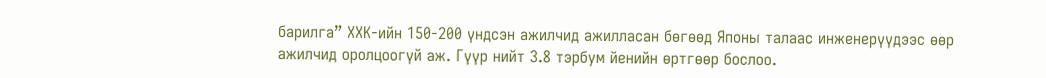барилга” ХХК-ийн 150-200 үндсэн ажилчид ажилласан бөгөөд Японы талаас инженерүүдээс өөр ажилчид оролцоогүй аж. Гүүр нийт 3.8 тэрбум йенийн өртгөөр бослоо.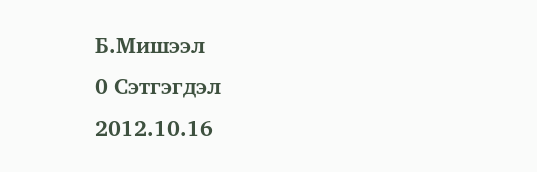Б.Мишээл
0 Сэтгэгдэл
2012.10.16